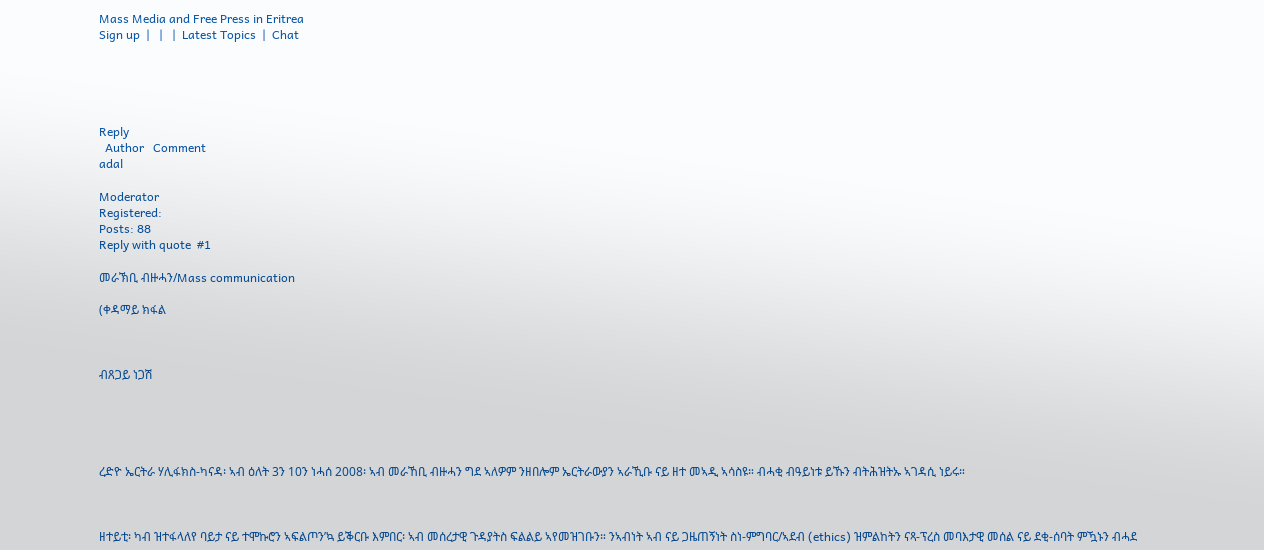Mass Media and Free Press in Eritrea
Sign up  |   |   |  Latest Topics  |  Chat





Reply
  Author   Comment
adal

Moderator
Registered:
Posts: 88
Reply with quote  #1

መራኽቢ ብዙሓን/Mass communication

(ቀዳማይ ክፋል



ብጸጋይ ነጋሽ





ረድዮ ኤርትራ ሃሊፋክስ-ካናዳ፡ ኣብ ዕለት 3ን 10ን ነሓሰ 2008፡ ኣብ መራኸቢ ብዙሓን ግደ ኣለዎም ንዘበሎም ኤርትራውያን ኣራኺቡ ናይ ዘተ መኣዲ ኣሳስዩ። ብሓቂ ብዓይነቱ ይኹን ብትሕዝትኡ ኣገዳሲ ነይሩ።



ዘተይቲ፡ ካብ ዝተፋላለየ ባይታ ናይ ተሞኩሮን ኣፍልጦን’ኳ ይቕርቡ እምበር፡ ኣብ መሰረታዊ ጉዳያትስ ፍልልይ ኣየመዝገቡን። ንኣብነት ኣብ ናይ ጋዜጠኝነት ስነ-ምግባር/ኣደብ (ethics) ዝምልከትን ናጻ-ፕረስ መባእታዊ መሰል ናይ ደቂ-ሰባት ምዃኑን ብሓደ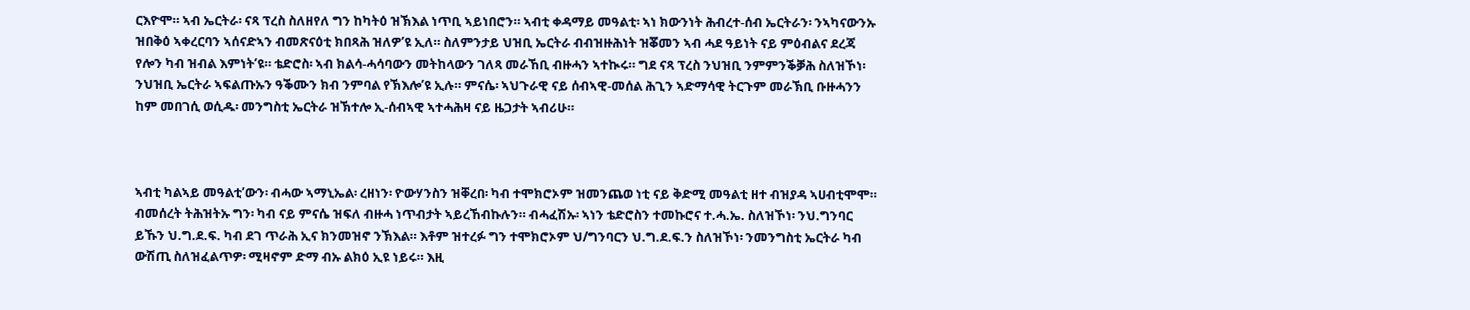ርእዮሞ። ኣብ ኤርትራ፡ ናጻ ፕረስ ስለዘየለ ግን ከካትዕ ዝኽእል ነጥቢ ኣይነበሮን። ኣብቲ ቀዳማይ መዓልቲ፡ ኣነ ክውንነት ሕብረተ-ሰብ ኤርትራን፡ ንኣካናውንኡ ዝበቅዕ ኣቀረርባን ኣሰናድኣን ብመጽናዕቲ ክበጻሕ ዝለዎ’ዩ ኢለ። ስለምንታይ ህዝቢ ኤርትራ ብብዝዙሕነት ዝቖመን ኣብ ሓደ ዓይነት ናይ ምዕብልና ደረጃ    የሎን ካብ ዝብል እምነት’ዩ። ቴድሮስ፡ ኣብ ክልሳ-ሓሳባውን መትከላውን ገለጻ መራኸቢ ብዙሓን ኣተኲሩ። ግደ ናጻ ፕረስ ንህዝቢ ንምምንቕቓሕ ስለዝኾነ፡ ንህዝቢ ኤርትራ ኣፍልጡኡን ዓቕሙን ክብ ንምባል የኽእሎ’ዩ ኢሉ። ምናሴ፡ ኣህጉራዊ ናይ ሰብኣዊ-መሰል ሕጊን ኣድማሳዊ ትርጉም መራኽቢ ቡዙሓንን ከም መበገሲ ወሲዱ፡ መንግስቲ ኤርትራ ዝኽተሎ ኢ-ሰብኣዊ ኣተሓሕዛ ናይ ዜጋታት ኣብሪሁ።



ኣብቲ ካልኣይ መዓልቲ’ውን፡ ብሓው ኣማኒኤል፡ ረዘነን፡ ዮውሃንስን ዝቐረበ፡ ካብ ተሞክሮኦም ዝመንጨወ ነቲ ናይ ቅድሚ መዓልቲ ዘተ ብዝያዳ ኣሀብቲሞሞ። ብመሰረት ትሕዝትኡ ግን፡ ካብ ናይ ምናሴ ዝፍለ ብዙሓ ነጥብታት ኣይረኸብኩሉን። ብሓፈሽኡ፡ ኣነን ቴድሮስን ተመኩሮና ተ.ሓ.ኤ. ስለዝኾነ፡ ንህ.ግንባር ይኹን ህ.ግ.ደ.ፍ. ካብ ደገ ጥራሕ ኢና ክንመዝኖ ንኽእል። እቶም ዝተረፉ ግን ተሞክሮኦም ህ/ግንባርን ህ.ግ.ደ.ፍ.ን ስለዝኾነ፡ ንመንግስቲ ኤርትራ ካብ ውሽጢ ስለዝፈልጥዎ፡ ሚዛኖም ድማ ብኡ ልክዕ ኢዩ ነይሩ። እዚ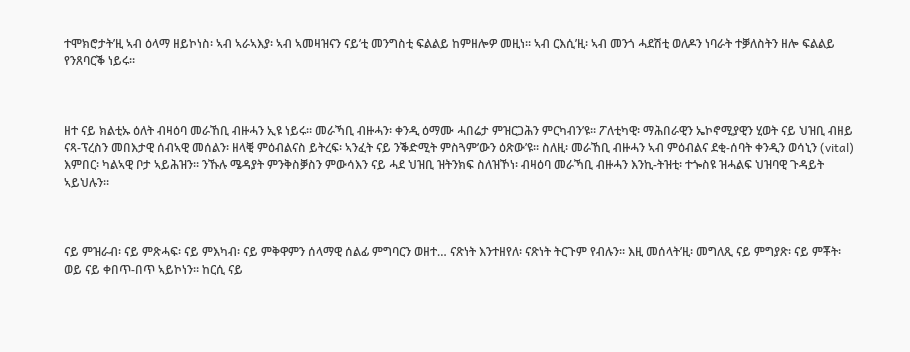ተሞክሮታት’ዚ ኣብ ዕላማ ዘይኮነስ፡ ኣብ ኣራኣእያ፡ ኣብ ኣመዛዝናን ናይ’ቲ መንግስቲ ፍልልይ ከምዘሎዎ መዚነ። ኣብ ርእሲ’ዚ፡ ኣብ መንጎ ሓደሽቲ ወለዶን ነባራት ተቓለስትን ዘሎ ፍልልይ የንጸባርቕ ነይሩ።



ዘተ ናይ ክልቲኡ ዕለት ብዛዕባ መራኸቢ ብዙሓን ኢዩ ነይሩ። መራኻቢ ብዙሓን፡ ቀንዲ ዕማሙ ሓበሬታ ምዝርጋሕን ምርካብን’ዩ። ፖለቲካዊ፡ ማሕበራዊን ኤኮኖሚያዊን ሂወት ናይ ህዝቢ ብዘይ ናጻ-ፕረስን መበእታዊ ሰብኣዊ መሰልን፡ ዘላቒ ምዕብልናስ ይትረፍ፡ ኣንፈት ናይ ንቕድሚት ምስጓም’ውን ዕጽው’ዩ። ስለዚ፡ መራኸቢ ብዙሓን ኣብ ምዕብልና ደቂ-ሰባት ቀንዲን ወሳኒን (vital) እምበር፡ ካልኣዊ ቦታ ኣይሕዝን። ንኹሉ ሜዳያት ምንቅስቓስን ምውሳእን ናይ ሓደ ህዝቢ ዝትንክፍ ስለዝኾነ፡ ብዛዕባ መራኻቢ ብዙሓን እንኪ-ትዝቲ፡ ተጐስዩ ዝሓልፍ ህዝባዊ ጉዳይት ኣይህሉን።



ናይ ምዝራብ፡ ናይ ምጽሓፍ፡ ናይ ምእካብ፡ ናይ ምቅዋምን ሰላማዊ ሰልፊ ምግባርን ወዘተ… ናጽነት እንተዘየለ፡ ናጽነት ትርጉም የብሉን። እዚ መሰላት’ዚ፡ መግለጺ ናይ ምግያጽ፡ ናይ ምቾት፡ ወይ ናይ ቀበጥ-በጥ ኣይኮነን። ከርሲ ናይ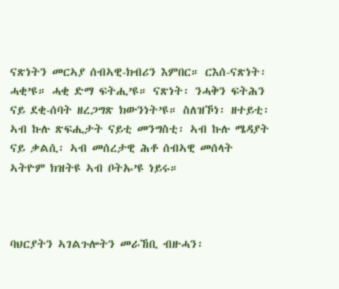ናጽነትን መርኣያ ሰብኣዊ-ክብሪን እምበር። ርእሰ-ናጽነት፡ ሓቂ’ዩ። ሓቂ ድማ ፍትሒ’ዩ። ናጽነት፡ ንሓቅን ፍትሕን ናይ ደቂ-ሰባት ዘረጋግጽ ክውንነት’ዩ። ስለዝኾነ፡ ዘተይቲ፡ ኣብ ኩሉ ጽፍሒታት ናይቲ መንግስቲ፡ ኣብ ኩሉ ሜዳያት ናይ ቃልሲ፡ ኣብ መሰረታዊ ሕቶ ሰብኣዊ መሰላት ኣትዮም ክዝትዩ ኣብ ቦትኡ’ዩ ነይሩ።



ባህርያትን ኣገልጉሎትን መራኸቢ ብዙሓን፡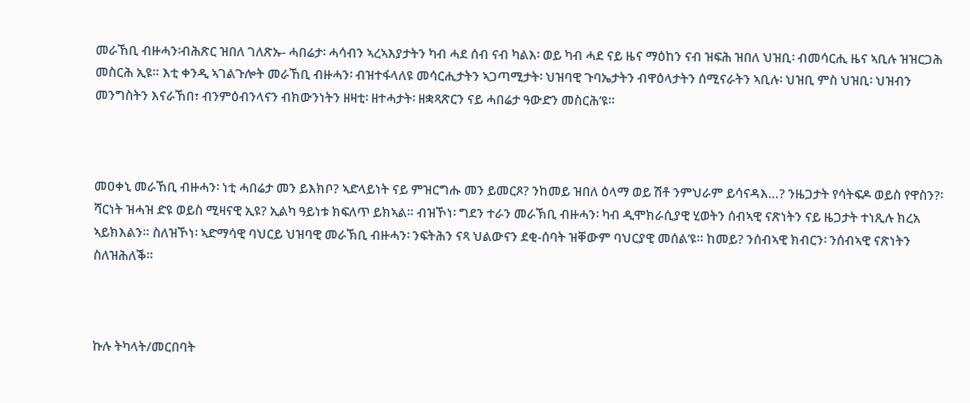መራኸቢ ብዙሓን፡ብሕጽር ዝበለ ገለጽኡ- ሓበሬታ፡ ሓሳብን ኣረኣእያታትን ካብ ሓደ ሰብ ናብ ካልእ፡ ወይ ካብ ሓደ ናይ ዜና ማዕከን ናብ ዝፍሕ ዝበለ ህዝቢ፡ ብመሳርሒ ዜና ኣቢሉ ዝዝርጋሕ መስርሕ ኢዩ። እቲ ቀንዲ ኣገልጉሎት መራኸቢ ብዙሓን፡ ብዝተፋላለዩ መሳርሒታትን ኣጋጣሚታት፡ ህዝባዊ ጉባኤታትን ብዋዕላታትን ሰሚናራትን ኣቢሉ፡ ህዝቢ ምስ ህዝቢ፡ ህዝብን መንግስትን እናራኸበ፣ ብንምዕብንላናን ብክውንነትን ዘዛቲ፡ ዘተሓታት፡ ዘቋጻጽርን ናይ ሓበሬታ ዓውድን መስርሕ’ዩ።



መዐቀኒ መራኸቢ ብዙሓን፡ ነቲ ሓበሬታ መን ይእክቦ? ኣድላይነት ናይ ምዝርግሑ መን ይመርጾ? ንከመይ ዝበለ ዕላማ ወይ ሽቶ ንምህራም ይሳናዳእ…? ንዜጋታት የሳትፍዶ ወይስ የዋስን?፡ ሻርነት ዝሓዝ ድዩ ወይስ ሚዛናዊ ኢዩ? ኢልካ ዓይነቱ ክፍለጥ ይክኣል። ብዝኾነ፡ ግደን ተራን መራኽቢ ብዙሓን፡ ካብ ዲሞክራሲያዊ ሂወትን ሰብኣዊ ናጽነትን ናይ ዜጋታት ተነጺሉ ክረአ ኣይክእልን። ስለዝኾነ፡ ኣድማሳዊ ባህርይ ህዝባዊ መራኽቢ ብዙሓን፡ ንፍትሕን ናጻ ህልውናን ደቂ-ሰባት ዝቐውም ባህርያዊ መሰል’ዩ። ከመይ? ንሰብኣዊ ክብርን፡ ንሰብኣዊ ናጽነትን ስለዝሕለቕ።



ኩሉ ትካላት/መርበባት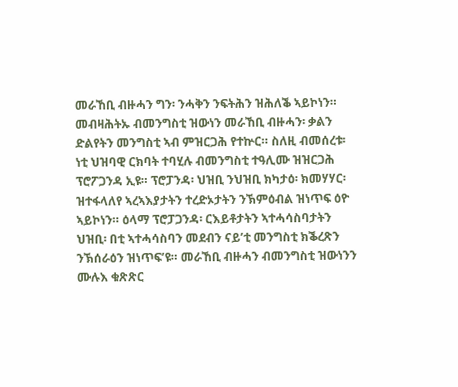መራኸቢ ብዙሓን ግን፡ ንሓቅን ንፍትሕን ዝሕለቕ ኣይኮነን። መብዛሕትኡ ብመንግስቲ ዝውነን መራኸቢ ብዙሓን፡ ቃልን ድልየትን መንግስቲ ኣብ ምዝርጋሕ የተኵር። ስለዚ ብመሰረቱ፡ ነቲ ህዝባዊ ርክባት ተባሂሉ ብመንግስቲ ተዓሊሙ ዝዝርጋሕ ፕሮፖጋንዳ ኢዩ። ፕሮፓንዳ፡ ህዝቢ ንህዝቢ ክካታዕ፡ ክመሃሃር፡ ዝተፋላለየ ኣረኣእያታትን ተረድኦታትን ንኽምዕብል ዝነጥፍ ዕዮ ኣይኮነን። ዕላማ ፕሮፓጋንዳ፡ ርእይቶታትን ኣተሓሳስባታትን ህዝቢ፡ በቲ ኣተሓሳስባን መደብን ናይ’ቲ መንግስቲ ክቕረጽን ንኽሰራዕን ዝነጥፍ’ዩ። መራኸቢ ብዙሓን ብመንግስቲ ዝውነንን ሙሉእ ቁጽጽር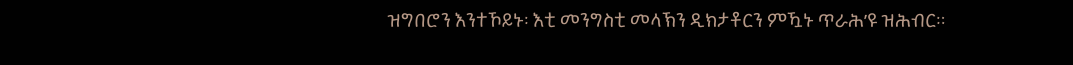ዝግበሮን እንተኾይኑ፡ እቲ መንግስቲ መላኽን ዲክታቶርን ምዃኑ ጥራሕ’ዩ ዝሕብር።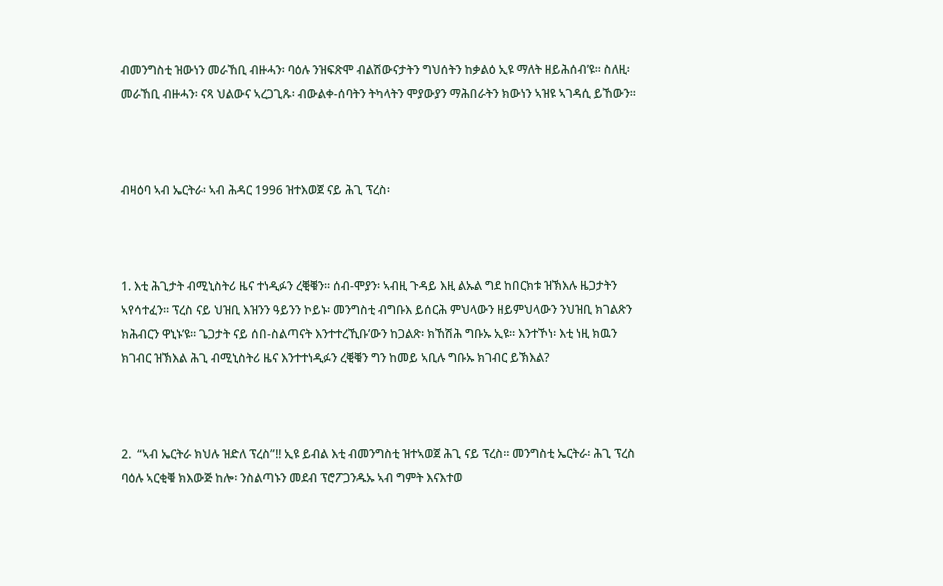ብመንግስቲ ዝውነን መራኸቢ ብዙሓን፡ ባዕሉ ንዝፍጽሞ ብልሽውናታትን ግህሰትን ከቃልዕ ኢዩ ማለት ዘይሕሰብ’ዩ። ስለዚ፡ መራኸቢ ብዙሓን፡ ናጻ ህልውና ኣረጋጊጹ፡ ብውልቀ-ሰባትን ትካላትን ሞያውያን ማሕበራትን ክውነን ኣዝዩ ኣገዳሲ ይኸውን።



ብዛዕባ ኣብ ኤርትራ፡ ኣብ ሕዳር 1996 ዝተእወጀ ናይ ሕጊ ፕረስ፡



1. እቲ ሕጊታት ብሚኒስትሪ ዜና ተነዲፉን ረቒቑን። ሰብ-ሞያን፡ ኣብዚ ጉዳይ እዚ ልኡል ግደ ከበርክቱ ዝኽእሉ ዜጋታትን ኣየሳተፈን። ፕረስ ናይ ህዝቢ እዝንን ዓይንን ኮይኑ፡ መንግስቲ ብግቡእ ይሰርሕ ምህላውን ዘይምህላውን ንህዝቢ ክገልጽን ክሕብርን ዋኒኑ’ዩ። ጌጋታት ናይ ሰበ-ስልጣናት እንተተረኺቡ’ውን ከጋልጽ፡ ክኸሽሕ ግቡኡ ኢዩ። እንተኾነ፡ እቲ ነዚ ክዉን ክገብር ዝኽእል ሕጊ ብሚኒስትሪ ዜና እንተተነዲፉን ረቒቑን ግን ከመይ ኣቢሉ ግቡኡ ክገብር ይኽእል?



2.  “ኣብ ኤርትራ ክህሉ ዝድለ ፕረስ”!! ኢዩ ይብል እቲ ብመንግስቲ ዝተኣወጀ ሕጊ ናይ ፕረስ። መንግስቲ ኤርትራ፡ ሕጊ ፕረስ ባዕሉ ኣርቂቑ ክእውጅ ከሎ፡ ንስልጣኑን መደብ ፕሮፖጋንዱኡ ኣብ ግምት እናእተወ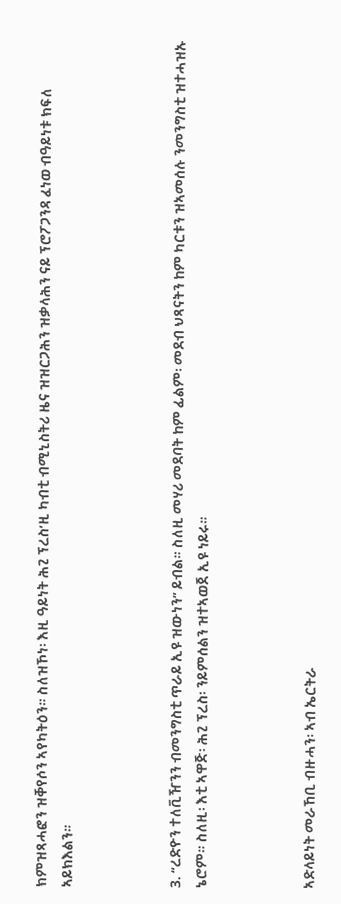ክምዝጻሓፎን ዝቐየሶን ኣየካትዕን። ስለዝኾነ፡ እዚ ዓይነት ሕጊ ፕረስ’ዚ ካብቲ ብሚኒስትሪ ዜና ዝዝርጋሕን ዝቃላሕን ናይ ፕሮፖጋንዳ ፈነወ ብዓይነቱ ክፍለ ኣይክእልን።



3. “ረድዮን ተለቪዥንን ብመንግስቲ ጥራይ ኢዩ ዝውነን” ይብል። ስለዚ መሃሪ መደባት ከም ፊልም፡ መደብ ህጻናትን ከም ካርቱን ዝኣመሰሉ ንመንግስቲ ዝተሓዝኡ ኔሮም። ስለዚ፡ እቲ ኣዋጅ፡ ሕጊ ፕረስ፡ ንይምሰልን ዝተኣወጀ ኢዩ ነይሩ።



ኣድላይነት መራኸቢ ብዙሓን፡ ኣብ ኤርትራ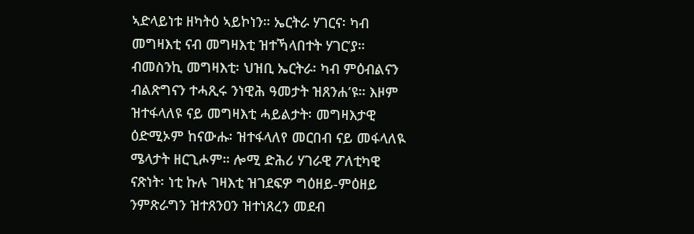ኣድላይነቱ ዘካትዕ ኣይኮነን። ኤርትራ ሃገርና፡ ካብ መግዛእቲ ናብ መግዛእቲ ዝተኻላበተት ሃገር’ያ። ብመስንኪ መግዛእቲ፡ ህዝቢ ኤርትራ፡ ካብ ምዕብልናን ብልጽግናን ተሓጺሩ ንነዊሕ ዓመታት ዝጸንሐ’ዩ። እዞም ዝተፋላለዩ ናይ መግዛእቲ ሓይልታት፡ መግዛእታዊ ዕድሚኦም ከናውሑ፡ ዝተፋላለየ መርበብ ናይ መፋላለዪ ሜላታት ዘርጊሖም። ሎሚ ድሕሪ ሃገራዊ ፖለቲካዊ ናጽነት፡ ነቲ ኩሉ ገዛእቲ ዝገደፍዎ ግዕዘይ-ምዕዘይ ንምጽራግን ዝተጸንዐን ዝተነጸረን መደብ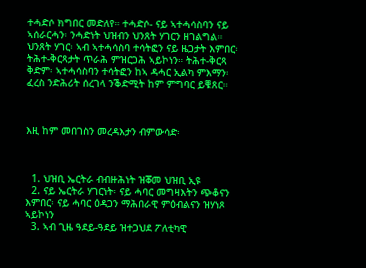ተሓድሶ ክግበር መድለየ። ተሓድሶ- ናይ ኣተሓሳስባን ናይ ኣሰራርሓን፡ ንሓድነት ህዝብን ህንጸት ሃገርን ዘገልግል። ህንጸት ሃገር፡ ኣብ ኣተሓሳስባ ተሳትፎን ናይ ዜጋታት እምበር፡ ትሕተ-ቅርጻታት ጥራሕ ምዝርጋሕ ኣይኮነን። ትሕተ-ቅርጻ ቅድም፡ ኣተሓሳስባን ተሳትፎን ከኣ ዳሓር ኢልካ ምእማን፡ ፈረስ ንድሕሪት ሰረገላ ንቕድሚት ከም ምግባር ይቑጸር።



እዚ ከም መበገስን መረዳእታን ብምውሳድ፡



  1. ህዝቢ ኤርትራ ብብዙሕነት ዝቖመ ህዝቢ ኢዩ
  2. ናይ ኤርትራ ሃገርነት፡ ናይ ሓባር መግዛእትን ጭቆናን እምበር፡ ናይ ሓባር ዕዳጋን ማሕበራዊ ምዕብልናን ዝሃነጾ ኣይኮነን
  3. ኣብ ጊዜ ዓደይ-ዓደይ ዝተጋህደ ፖለቲካዊ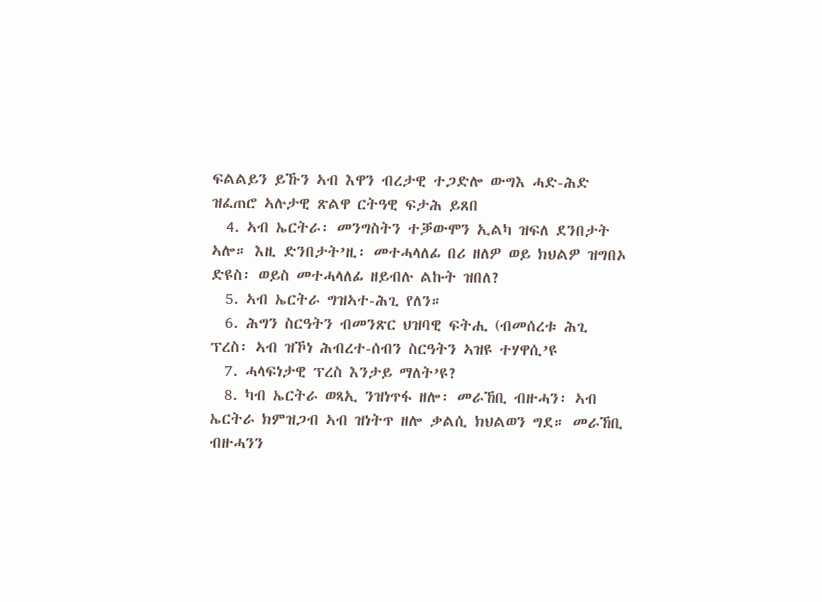ፍልልይን ይኹን ኣብ እዋን ብረታዊ ተጋድሎ ውግእ ሓድ-ሕድ ዝፈጠሮ ኣሉታዊ ጽልዋ ርትዓዊ ፍታሕ ይጸበ
  4. ኣብ ኤርትራ፡ መንግስትን ተቓውሞን ኢልካ ዝፍለ ደንበታት ኣሎ። እዚ ድንበታት’ዚ፡ መተሓላለፊ በሪ ዘለዎ ወይ ክህልዎ ዝግበኦ ድዩስ፡ ወይስ መተሓላለፊ ዘይብሉ ልኩት ዝበለ?
  5. ኣብ ኤርትራ ግዝኣተ-ሕጊ የለን።
  6. ሕግን ስርዓትን ብመንጽር ህዝባዊ ፍትሒ (ብመሰረቱ ሕጊ ፕረስ፡ ኣብ ዝኾነ ሕብረተ-ሰብን ስርዓትን ኣዝዩ ተሃዋሲ’ዩ
  7. ሓላፍነታዊ ፕረስ እንታይ ማለት’ዩ?
  8. ካብ ኤርትራ ወጻኢ ንዝነጥፋ ዘሎ፡ መራኸቢ ብዙሓን፡ ኣብ ኤርትራ ክምዝጋብ ኣብ ዝነትጥ ዘሎ ቃልሲ ክህልወን ግደ። መራኸቢ ብዙሓንን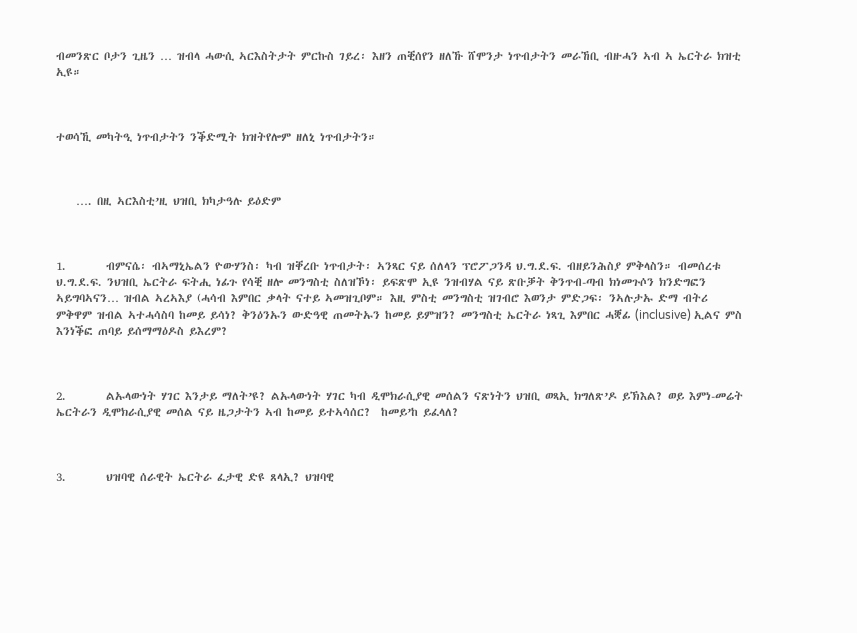ብመንጽር ቦታን ጊዜን … ዝብላ ሓውሲ ኣርእስትታት ምርኩስ ገይረ፡ እዘን ጠቒሰየን ዘለኹ ሸሞንታ ነጥብታትን መራኸቢ ብዙሓን ኣብ ኣ ኤርትራ ክዝቲ ኢዩ።



ተወሳኺ መካትዒ ነጥብታትን ንቕድሚት ክዝትየሎም ዘለኒ ነጥብታትን።



    …. በዚ ኣርእስቲ’ዚ ህዝቢ ክካታዓሉ ይዕድም



1.        ብምናሴ፡ ብኣማኒኤልን ዮውሃንስ፡ ካብ ዝቐረቡ ነጥብታት፡ ኣንጻር ናይ ሰለላን ፕሮፖጋንዳ ህ.ግ.ደ.ፍ. ብዘይንሕስያ ምቅላስን። ብመሰረቱ ህ.ግ.ደ.ፍ. ንህዝቢ ኤርትራ ፍትሒ ነፊጉ የሳቒ ዘሎ መንግስቲ ስለዝኾነ፡ ይፍጽሞ ኢዩ ንዝብሃል ናይ ጽቡቓት ቅንጥብ-ጣብ ክነመጉሶን ክንድግፎን ኣይግባኣናን… ዝብል ኣረኣእያ (ሓሳብ እምበር ቃላት ናተይ ኣመዝጊቦም። እዚ ምስቲ መንግስቲ ዝገብሮ እወንታ ምድጋፍ፡ ንኣሉታኡ ድማ ብትሪ ምቅዋም ዝብል ኣተሓሳስባ ከመይ ይሳነ? ቅንዕንኡን ውድዓዊ ጠመትኡን ከመይ ይምዝን? መንግስቲ ኤርትራ ነጻጊ እምበር ሓቛፊ (inclusive) ኢልና ምስ እንነቕፎ ጠባይ ይሰማማዕዶስ ይእረም?



2.        ልኡላውነት ሃገር እንታይ ማለት’ዩ? ልኡላውነት ሃገር ካብ ዲሞክራሲያዊ መሰልን ናጽነትን ህዝቢ ወጻኢ ክግለጽ’ዶ ይኽእል? ወይ እምነ-መሬት ኤርትራን ዲሞክራሲያዊ መሰል ናይ ዜጋታትን ኣብ ከመይ ይተኣሳሰር?  ከመይ’ከ ይፈላለ?



3.        ህዝባዊ ሰራዊት ኤርትራ ፈታዊ ድዩ ጸላኢ? ህዝባዊ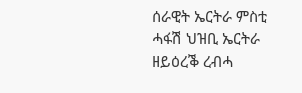ሰራዊት ኤርትራ ምስቲ ሓፋሽ ህዝቢ ኤርትራ ዘይዕረቕ ረብሓ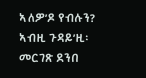ኣለዎ’ዶ የብሉን? ኣብዚ ጉዳይ’ዚ፡ መርገጽ ደንበ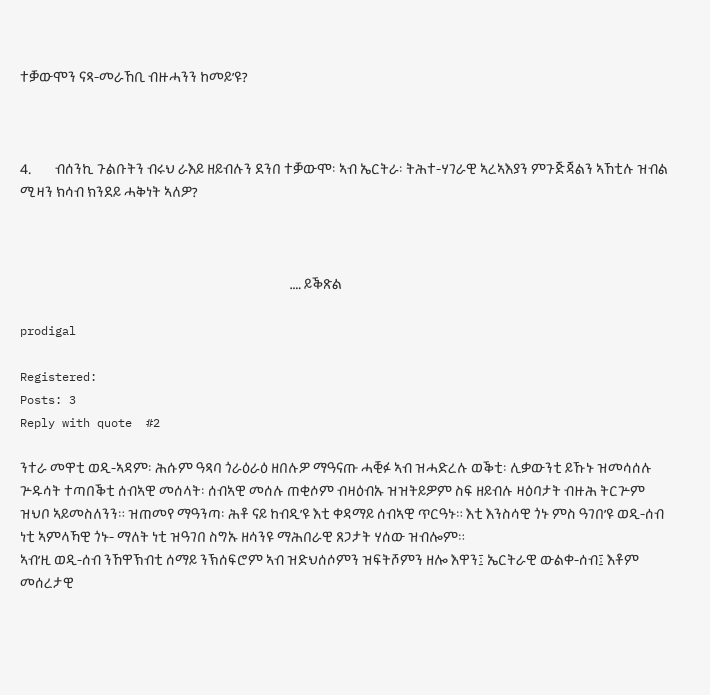ተቓውሞን ናጻ-መራኸቢ ብዙሓንን ከመይ’ዩ?



4.        ብሰንኪ ጉልቡትን ብሩህ ራእይ ዘይብሉን ደንበ ተቓውሞ፡ ኣብ ኤርትራ፡ ትሕተ-ሃገራዊ ኣረኣእያን ምጉጅጃልን ኣኸቲሉ ዝብል ሚዛን ክሳብ ክንደይ ሓቅነት ኣለዎ?



                                                                                          …. ይቕጽል

prodigal

Registered:
Posts: 3
Reply with quote  #2

ንተራ መዋቲ ወዲ-ኣዳም፡ ሕሱም ዓጻባ ጎራዕራዕ ዘበሉዎ ማዓናጡ ሓቒፉ ኣብ ዝሓድረሉ ወቕቲ፡ ሊቃውንቲ ይኹኑ ዝመሳሰሉ ጕዱሳት ተጣበቕቲ ሰብኣዊ መሰላት፡ ሰብኣዊ መሰሉ ጠቂሶም ብዛዕብኡ ዝዝትይዎም ስፍ ዘይብሉ ዛዕባታት ብዙሕ ትርጕም ዝህቦ ኣይመስለንን። ዝጠመየ ማዓንጣ፡ ሕቶ ናይ ከብዲ’ዩ እቲ ቀዳማይ ሰብኣዊ ጥርዓኑ። እቲ እንስሳዊ ጎኑ ምስ ዓገበ’ዩ ወዲ-ሰብ ነቲ ኣምላኻዊ ጎኑ- ማለት ነቲ ዝዓገበ ስግኡ ዘሳንዩ ማሕበራዊ ጸጋታት ሃሰው ዝብሎም።
ኣብ’ዚ ወዲ-ሰብ ንኸዋኽብቲ ሰማይ ንኽሰፍሮም ኣብ ዝድህሰሶምን ዝፍትሾምን ዘሎ እዋን፤ ኤርትራዊ ውልቀ-ሰብ፤ እቶም መሰረታዊ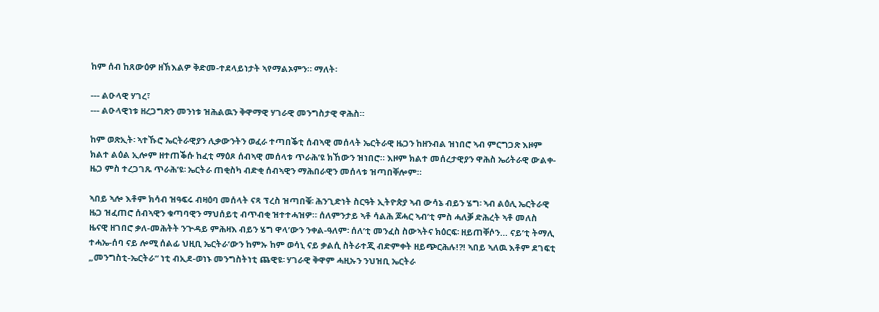ከም ሰብ ከጸውዕዎ ዘኽእልዎ ቅድመ-ተደላይነታት ኣየማልኦምን። ማለት፡

--- ልዑላዊ ሃገረ፣
--- ልዑላዊነቱ ዘረጋግጽን መንነቱ ዝሕልዉን ቅዋማዊ ሃገራዊ መንግስታዊ ዋሕስ።

ከም ወጽኢት፡ ኣተኹሮ ኤርትራዊያን ሊቃውንትን ወፈራ ተጣበቕቲ ሰብኣዊ መሰላት ኤርትራዊ ዜጋን ከዘንብል ዝነበሮ ኣብ ምርግጋጽ እዞም ክልተ ልዕል ኢሎም ዘተጠቕሱ ከፈቲ ማዕጾ ሰብኣዊ መሰላቱ ጥራሕ’ዩ ክኸውን ዝነበሮ። እዞም ክልተ መሰረታዊያን ዋሕስ ኤሪትራዊ ውልቀ-ዜጋ ምስ ተረጋገጹ ጥራሕ’ዩ፡ ኤርትራ ጠቂስካ ብድቂ ሰብኣዊን ማሕበራዊን መሰላቱ ዝጣበቐሎም።

ኣበይ ኣሎ እቶም ክሳብ ዝዓፍሩ ብዛዕባ መሰላት ናጻ ፕረስ ዝጣበቑ፡ ሕንጊድነት ስርዓት ኢትዮጵያ ኣብ ውሳኔ ብይን ሄግ፡ ኣብ ልዕሊ ኤርትራዊ ዜጋ ዝፈጠሮ ሰብኣዊን ቁጣባዊን ማህሰይቲ ብጥብቂ ዝተተሓዝዎ። ሰለምንታይ ኣቶ ሳልሕ ጆሓር ኣብ’ቲ ምስ ሓለቓ ድሕረት ኣቶ መለስ ዜናዊ ዘገበሮ ቃለ-መሕትት ንጕዳይ ምሕዛእ ብይን ሄግ ዋላ’ውን ንቀል-ዓለም፡ ሰለ’ቲ መንፈስ ስውኣትና ክዕርፍ፡ ዘይጠቐሶን… ናይ’ቲ ትማሊ ተሓኤ-ሰባ ናይ ሎሚ ሰልፊ ህዚቢ ኤርትራ’ውን ከምኡ ከም ወሳኒ ናይ ቃልሲ ስትራተጂ ብድምቀት ዘይጭርሕሉ!?! ኣበይ ኣለዉ እቶም ደገፍቲ „መንግስቲ-ኤርትራ“ ነቲ ብኢደ-ወነኑ መንግስትነቲ ጨዊዩ፡ ሃገራዊ ቅዋም ሓዚኡን ንህዝቢ ኤርትራ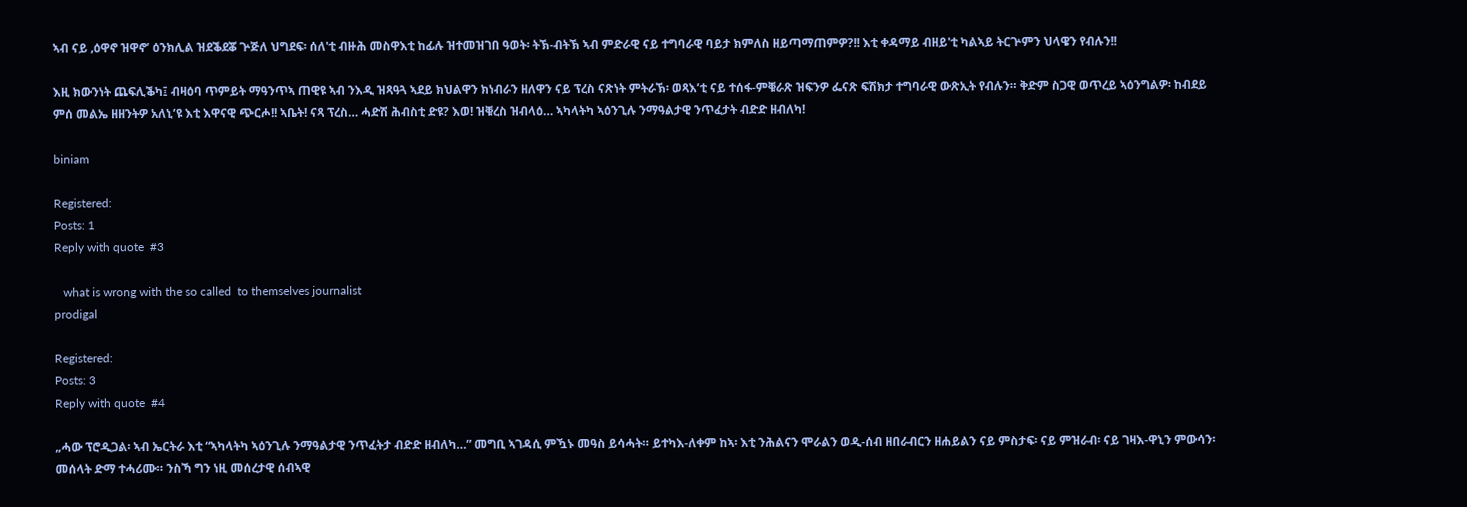ኣብ ናይ ‚ዕዋኖ ዝዋኖ’ ዕንክሊል ዝደቕደቖ ጕጅለ ህግደፍ፡ ሰለ'ቲ ብዙሕ መስዋእቲ ከፊሉ ዝተመዝገበ ዓወት፡ ትኽ-ብትኽ ኣብ ምድራዊ ናይ ተግባራዊ ባይታ ክምለስ ዘይጣማጠምዎ?!! እቲ ቀዳማይ ብዘይ'ቲ ካልኣይ ትርጕምን ህላዌን የብሉን!!

እዚ ክውንነት ጨፍሊቕካ፤ ብዛዕባ ጥምይት ማዓንጥኣ ጠዊዩ ኣብ ንእዲ ዝጻዓጓ ኣደይ ክህልዋን ክነብራን ዘለዋን ናይ ፕረስ ናጽነት ምትራኽ፡ ወጻእ’ቲ ናይ ተሰፋ-ምቑራጽ ዝፍንዎ ፌናጽ ፍሽክታ ተግባራዊ ውጽኢት የብሉን። ቅድም ስጋዊ ወጥረይ ኣዕንግልዎ፡ ከብደይ ምሰ መልኤ ዘዘንትዎ አለኒ’ዩ እቲ እዋናዊ ጭርሖ!! ኣቤት! ናጻ ፕረስ… ሓድሽ ሕብስቲ ድዩ? እወ! ዝቑረስ ዝብላዕ… ኣካላትካ ኣዕንጊሉ ንማዓልታዊ ንጥፈታት ብድድ ዘብለካ!

biniam

Registered:
Posts: 1
Reply with quote  #3

   what is wrong with the so called  to themselves journalist
prodigal

Registered:
Posts: 3
Reply with quote  #4

„ሓው ፕሮዲጋል፡ ኣብ ኤርትራ እቲ “ኣካላትካ ኣዕንጊሉ ንማዓልታዊ ንጥፈትታ ብድድ ዘብለካ…” መግቢ ኣገዳሲ ምዃኑ መዓስ ይሳሓት። ይተካእ-ለቀም ከኣ፡ እቲ ንሕልናን ሞራልን ወዲ-ሰብ ዘበራብርን ዘሐይልን ናይ ምስታፍ፡ ናይ ምዝራብ፡ ናይ ገዛእ-ዋኒን ምውሳን፡ መሰላት ድማ ተሓሪሙ። ንስኻ ግን ነዚ መሰረታዊ ሰብኣዊ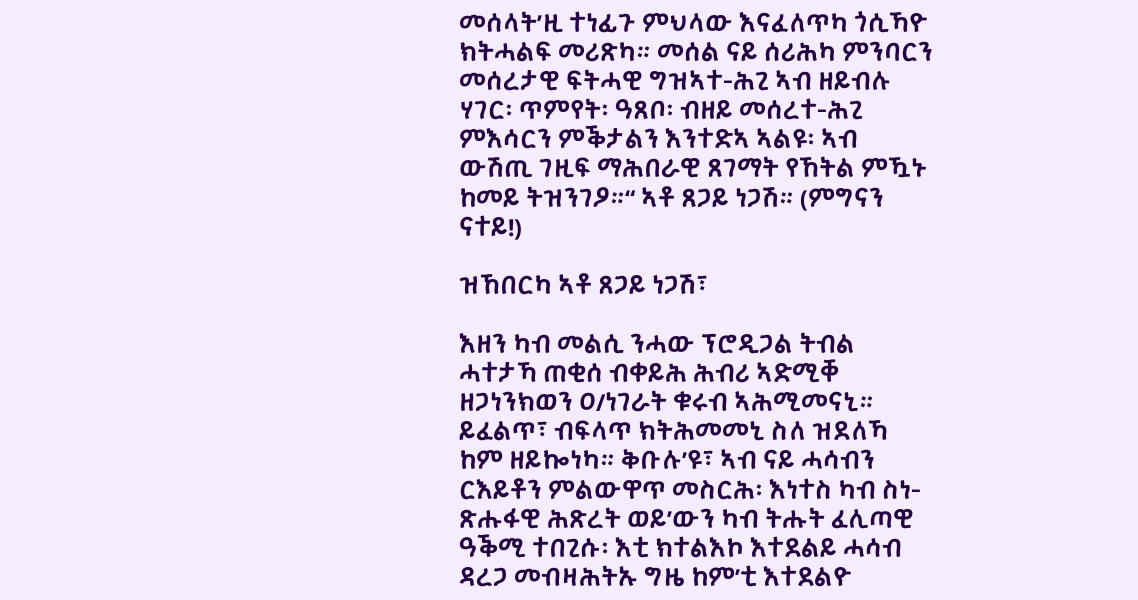መሰላት’ዚ ተነፊጉ ምህላው እናፈለጥካ ጎሲኻዮ ክትሓልፍ መሪጽካ። መሰል ናይ ሰሪሕካ ምንባርን መሰረታዊ ፍትሓዊ ግዝኣተ-ሕጊ ኣብ ዘይብሉ ሃገር፡ ጥምየት፡ ዓጸቦ፡ ብዘይ መሰረተ-ሕጊ ምእሳርን ምቕታልን እንተድኣ ኣልዩ፡ ኣብ ውሽጢ ገዚፍ ማሕበራዊ ጸገማት የኸትል ምዃኑ ከመይ ትዝንገዖ።“ ኣቶ ጸጋይ ነጋሽ። (ምግናን ናተይ!)

ዝኸበርካ ኣቶ ጸጋይ ነጋሽ፣

እዘን ካብ መልሲ ንሓው ፕሮዲጋል ትብል ሓተታኻ ጠቂሰ ብቀይሕ ሕብሪ ኣድሚቐ ዘጋነንክወን ዐ/ነገራት ቁሩብ ኣሕሚመናኒ። ይፈልጥ፣ ብፍላጥ ክትሕመመኒ ስለ ዝደለኻ ከም ዘይኰነካ። ቅቡሉ’ዩ፣ ኣብ ናይ ሓሳብን ርእይቶን ምልውዋጥ መስርሕ፡ እነተስ ካብ ስነ-ጽሑፋዊ ሕጽረት ወይ’ውን ካብ ትሑት ፈሊጣዊ ዓቕሚ ተበጊሱ፡ እቲ ክተልእኮ እተደልይ ሓሳብ ዳረጋ መብዛሕትኡ ግዜ ከም’ቲ እተደልዮ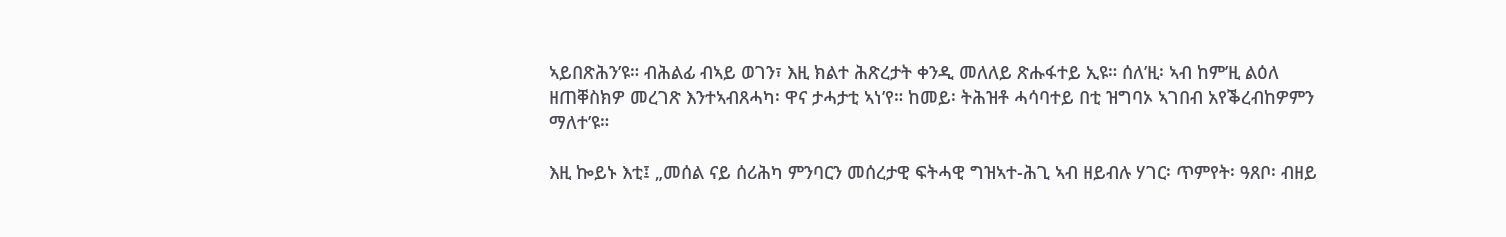ኣይበጽሕን’ዩ። ብሕልፊ ብኣይ ወገን፣ እዚ ክልተ ሕጽረታት ቀንዲ መለለይ ጽሑፋተይ ኢዩ። ሰለ’ዚ፡ ኣብ ከም’ዚ ልዕለ ዘጠቐስክዎ መረገጽ እንተኣብጸሓካ፡ ዋና ታሓታቲ ኣነ’የ። ከመይ፡ ትሕዝቶ ሓሳባተይ በቲ ዝግባኦ ኣገበብ አየቕረብከዎምን ማለተ’ዩ።

እዚ ኰይኑ እቲ፤ „መሰል ናይ ሰሪሕካ ምንባርን መሰረታዊ ፍትሓዊ ግዝኣተ-ሕጊ ኣብ ዘይብሉ ሃገር፡ ጥምየት፡ ዓጸቦ፡ ብዘይ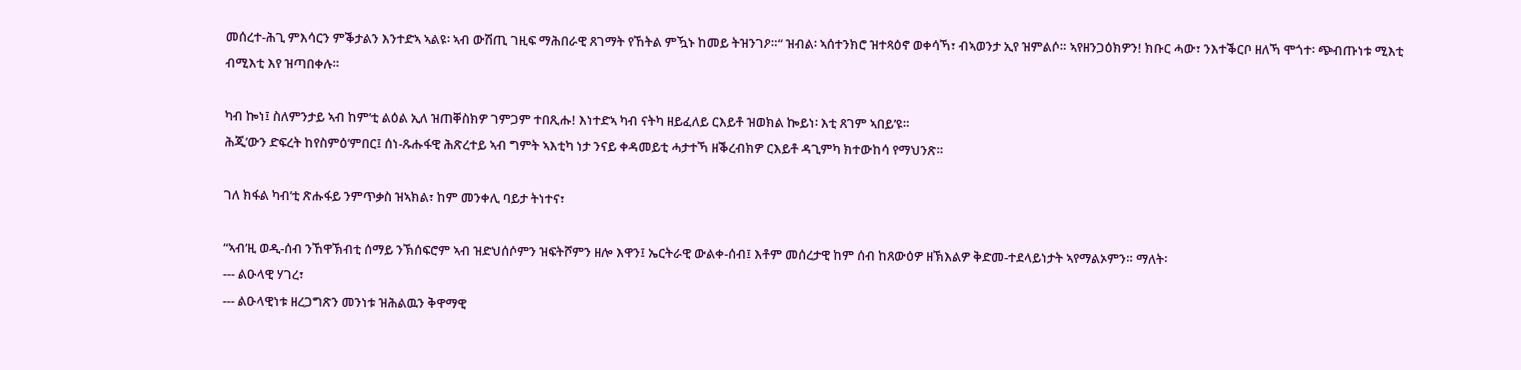መሰረተ-ሕጊ ምእሳርን ምቕታልን እንተድኣ ኣልዩ፡ ኣብ ውሽጢ ገዚፍ ማሕበራዊ ጸገማት የኸትል ምዃኑ ከመይ ትዝንገዖ።“ ዝብል፡ ኣሰተንክሮ ዝተጻዕኖ ወቀሳኻ፣ ብኣወንታ ኢየ ዝምልሶ። ኣየዘንጋዕክዎን! ክቡር ሓው፣ ንእተቕርቦ ዘለኻ ሞጎተ፡ ጭብጡነቱ ሚእቲ ብሚእቲ እየ ዝጣበቀሉ።

ካብ ኰነ፤ ስለምንታይ ኣብ ከም’ቲ ልዕል ኢለ ዝጠቐስክዎ ገምጋም ተበጺሑ! እነተድኣ ካብ ናትካ ዘይፈለይ ርእይቶ ዝወክል ኰይነ፡ እቲ ጸገም ኣበይ’ዩ።
ሕጂ’ውን ድፍረት ከየስምዕ’ምበር፤ ሰነ-ጹሑፋዊ ሕጽረተይ ኣብ ግምት ኣእቲካ ነታ ንናይ ቀዳመይቲ ሓታተኻ ዘቕረብክዎ ርእይቶ ዳጊምካ ክተውከሳ የማህንጽ።

ገለ ክፋል ካብ’ቲ ጽሑፋይ ንምጥቃስ ዝኣክል፣ ከም መንቀሊ ባይታ ትነተና፣

“ኣብ’ዚ ወዲ-ሰብ ንኸዋኽብቲ ሰማይ ንኽሰፍሮም ኣብ ዝድህሰሶምን ዝፍትሾምን ዘሎ እዋን፤ ኤርትራዊ ውልቀ-ሰብ፤ እቶም መሰረታዊ ከም ሰብ ከጸውዕዎ ዘኽእልዎ ቅድመ-ተደላይነታት ኣየማልኦምን። ማለት፡
--- ልዑላዊ ሃገረ፣
--- ልዑላዊነቱ ዘረጋግጽን መንነቱ ዝሕልዉን ቅዋማዊ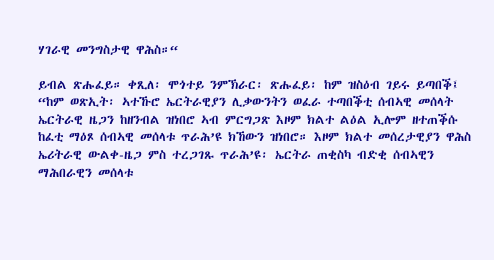ሃገራዊ መንግስታዊ ዋሕስ።“

ይብል ጽሑፈይ። ቀጺለ፡ ሞጎተይ ንምኽራር፡ ጽሑፈይ፡ ከም ዝስዕብ ገይሩ ይጣበቕ፤
“ከም ወጽኢት፡ ኣተኹሮ ኤርትራዊያን ሊቃውንትን ወፈራ ተጣበቕቲ ሰብኣዊ መሰላት ኤርትራዊ ዜጋን ከዘንብል ዝነበሮ ኣብ ምርግጋጽ እዞም ክልተ ልዕል ኢሎም ዘተጠቕሱ ከፈቲ ማዕጾ ሰብኣዊ መሰላቱ ጥራሕ’ዩ ክኸውን ዝነበሮ። እዞም ክልተ መሰረታዊያን ዋሕስ ኤሪትራዊ ውልቀ-ዜጋ ምስ ተረጋገጹ ጥራሕ’ዩ፡ ኤርትራ ጠቂስካ ብድቂ ሰብኣዊን ማሕበራዊን መሰላቱ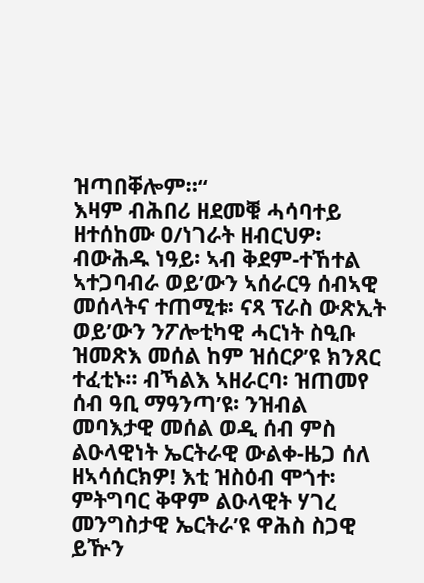ዝጣበቐሎም።“
እዛም ብሕበሪ ዘደመቑ ሓሳባተይ ዘተሰከሙ ዐ/ነገራት ዘብርህዎ፡ ብውሕዱ ነዓይ፡ ኣብ ቅደም-ተኸተል ኣተጋባብራ ወይ’ውን ኣሰራርዓ ሰብኣዊ መሰላትና ተጠሚቱ፡ ናጻ ፕራስ ውጽኢት ወይ’ውን ንፖሎቲካዊ ሓርነት ስዒቡ ዝመጽእ መሰል ከም ዝሰርዖ’ዩ ክንጸር ተፈቲኑ። ብኻልእ ኣዘራርባ፡ ዝጠመየ ሰብ ዓቢ ማዓንጣ’ዩ፡ ንዝብል መባእታዊ መሰል ወዲ ሰብ ምስ ልዑላዊነት ኤርትራዊ ውልቀ-ዜጋ ሰለ ዘኣሳሰርክዎ! እቲ ዝስዕብ ሞጎተ፡ ምትግባር ቅዋም ልዑላዊት ሃገረ መንግስታዊ ኤርትራ’ዩ ዋሕስ ስጋዊ ይዅን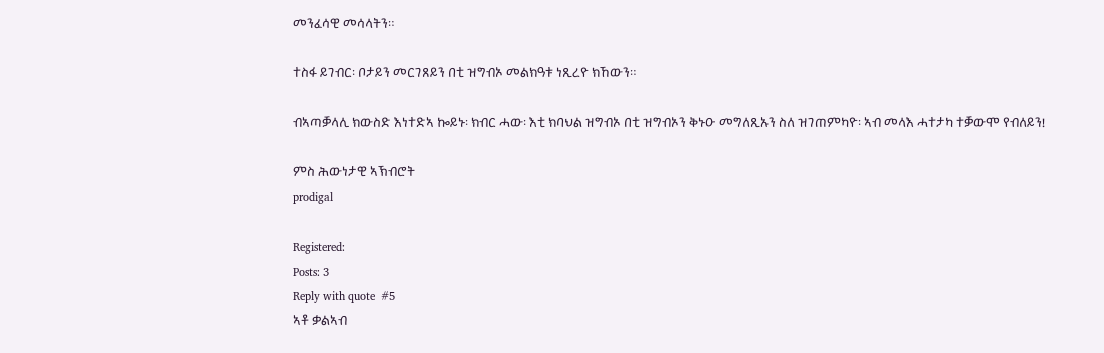መንፈሳዊ መሳላትን።

ተስፋ ይገብር፡ ቦታይን መርገጸይን በቲ ዝግብኦ መልክዓቱ ነጺረዮ ክኸውን።

ብኣጣቓላሊ ክውስድ እነተድኣ ኰይኑ፡ ክብር ሓው፡ እቲ ክባህል ዝግብኦ በቲ ዝግብኦን ቅኑዑ መግለጺኡን ስለ ዝገጠምካዮ፡ ኣብ መላእ ሓተታካ ተቓውሞ የብለይን!

ምስ ሕውነታዊ ኣኽብሮት
prodigal

Registered:
Posts: 3
Reply with quote  #5
ኣቶ ቃልኣብ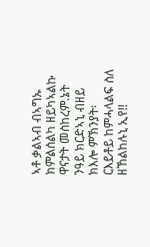ኣቶ ቃልኣብ ብኣግኡ ክምልሰልካ ዘይካኣልኩ ዋናታት መስከረም.ኔት ንዓይ ክርድኣኒ ብዘይ ክእሎ ምኽንያት፡ ርእይቶይ ከምሓላልፍ ስለ ዘኸልከሉኒ ኢየ!!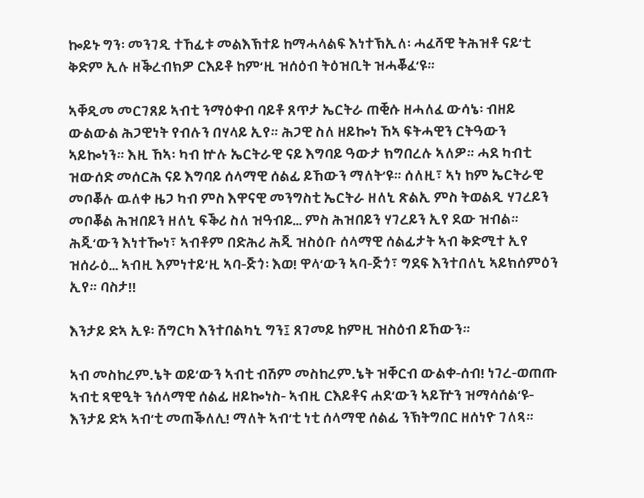ኰይኑ ግን፡ መንገዲ ተኸፊቱ መልእኽተይ ከማሓላልፍ እነተኽኢለ፡ ሓፈሻዊ ትሕዝቶ ናይ‘ቲ ቅድም ኢሉ ዘቕረብክዎ ርእይቶ ከም‘ዚ ዝሰዕብ ትዕዝቢት ዝሓቖፈ‘ዩ።

ኣቐዲመ መርገጸይ ኣብቲ ንማዕቀብ ባይቶ ጸጥታ ኤርትራ ጠቒሱ ዘሓለፈ ውሳኔ፡ ብዘይ ውልውል ሕጋዊነት የብሉን በሃላይ ኢየ። ሕጋዊ ስለ ዘይኰነ ኸኣ ፍትሓዊን ርትዓውን ኣይኰነን። እዚ ኸኣ፡ ካብ ኵሉ ኤርትራዊ ናይ እግባይ ዓውታ ክግበረሉ ኣለዎ። ሓደ ካብቲ ዝውሰድ መሰርሕ ናይ እግባይ ሰላማዊ ሰልፊ ይኸውን ማለት‘ዩ። ሰለዚ፣ ኣነ ከም ኤርትራዊ መቦቖሉ ዉለቀ ዜጋ ካብ ምስ እዋናዊ መንግስቲ ኤርትራ ዘለኒ ጽልኢ ምስ ትወልዲ ሃገረይን መቦቖል ሕዝበይን ዘለኒ ፍቕሪ ስለ ዝዓብይ… ምስ ሕዝበይን ሃገረይን ኢየ ደው ዝብል። ሕጂ‘ውን እነተዀነ፣ ኣብቶም በድሕሪ ሕጂ ዝስዕቡ ሰላማዊ ሰልፊታት ኣብ ቅድሚተ ኢየ ዝሰራዕ… ኣብዚ እምነተይ‘ዚ ኣባ-ጅጎ፡ እወ! ዋላ‘ውን ኣባ-ጅጎ፣ ግደፍ እንተበለኒ ኣይክሰምዕን ኢየ። ባስታ!!

እንታይ ድኣ ኢዩ፡ ሽግርካ እንተበልካኒ ግን፤ ጸገመይ ከምዚ ዝስዕብ ይኸውን።

ኣብ መስከረም.ኔት ወይ‘ውን ኣብቲ ብሽም መስከረም.ኔት ዝቐርብ ውልቀ-ሰብ! ነገረ-ወጠጡ ኣብቲ ጻዊዒት ንሰላማዊ ሰልፊ ዘይኰነስ- ኣብዚ ርእይቶና ሐደ‘ውን ኣይዅን ዝማሳሰል‘ዩ- እንታይ ድኣ ኣብ‘ቲ መጠቕለሊ! ማለት ኣብ‘ቲ ነቲ ሰላማዊ ሰልፊ ንኽትግበር ዘሰነዮ ገለጻ።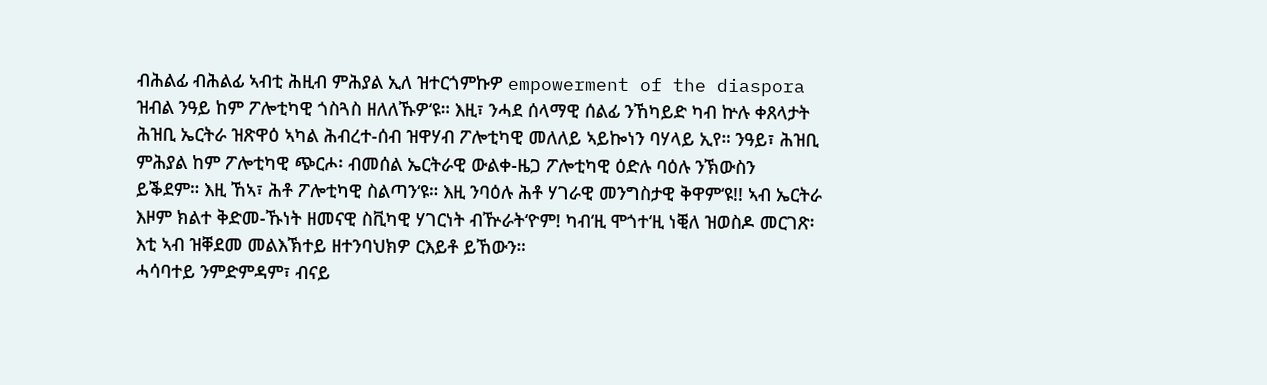ብሕልፊ ብሕልፊ ኣብቲ ሕዚብ ምሕያል ኢለ ዝተርጎምኩዎ empowerment of the diaspora   ዝብል ንዓይ ከም ፖሎቲካዊ ጎስጓስ ዘለለኹዎ‘ዩ። እዚ፣ ንሓደ ሰላማዊ ሰልፊ ንኸካይድ ካብ ኵሉ ቀጸላታት ሕዝቢ ኤርትራ ዝጽዋዕ ኣካል ሕብረተ-ሰብ ዝዋሃብ ፖሎቲካዊ መለለይ ኣይኰነን ባሃላይ ኢየ። ንዓይ፣ ሕዝቢ ምሕያል ከም ፖሎቲካዊ ጭርሖ፡ ብመሰል ኤርትራዊ ውልቀ-ዜጋ ፖሎቲካዊ ዕድሉ ባዕሉ ንኽውስን ይቕደም። እዚ ኸኣ፣ ሕቶ ፖሎቲካዊ ስልጣን‘ዩ። እዚ ንባዕሉ ሕቶ ሃገራዊ መንግስታዊ ቅዋም‘ዩ!! ኣብ ኤርትራ እዞም ክልተ ቅድመ-ኹነት ዘመናዊ ስቪካዊ ሃገርነት ብዅራት‘ዮም! ካብ‘ዚ ሞጎተ‘ዚ ነቒለ ዝወስዶ መርገጽ፡ እቲ ኣብ ዝቐደመ መልእኽተይ ዘተንባህክዎ ርእይቶ ይኸውን።
ሓሳባተይ ንምድምዳም፣ ብናይ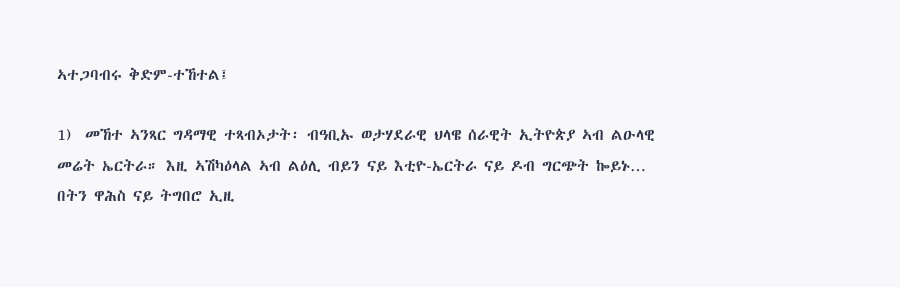ኣተጋባብሩ ቅድም-ተኸተል፤

1)  መኸተ ኣንጻር ግዳማዊ ተጻብኦታት፡ ብዓቢኡ ወታሃደራዊ ህላዌ ሰራዊት ኢትዮጵያ ኣብ ልዑላዊ መሬት ኤርትራ። እዚ ኣሽካዕላል ኣብ ልዕሊ ብይን ናይ እቲዮ-ኤርትራ ናይ ዶብ ግርጭት ኰይኑ… በትን ዋሕስ ናይ ትግበሮ ኢዚ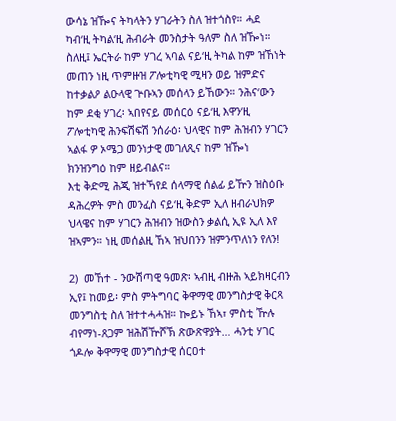ውሳኔ ዝዀና ትካላትን ሃገራትን ስለ ዝተጎስየ። ሓደ ካብ‘ዚ ትካል‘ዚ ሕብራት መንስታት ዓለም ስለ ዝዀነ። ስለዚ፤ ኤርትራ ከም ሃገረ ኣባል ናይ‘ዚ ትካል ከም ዝኸነት መጠን ነዚ ጥምዙዝ ፖሎቲካዊ ሚዛን ወይ ዝምድና ከተቃልዖ ልዑላዊ ጕቡኣን መሰላን ይኸውን። ንሕና‘ውን ከም ደቂ ሃገረ፡ ኣበየናይ መሰርዕ ናይ‘ዚ እዋን‘ዚ ፖሎቲካዊ ሕንፍሽፍሽ ንሰራዕ፡ ህላዊና ከም ሕዝብን ሃገርን ኣልፋ ዎ ኦሜጋ መንነታዊ መገለጺና ከም ዝዀነ ክንዝንግዕ ከም ዘይብልና።
እቲ ቅድሚ ሕጂ ዝተኻየደ ሰላማዊ ሰልፊ ይዅን ዝስዕቡ ዳሕረዎት ምስ መንፈስ ናይ‘ዚ ቅድም ኢለ ዘብራህክዎ ህላዌና ከም ሃገርን ሕዝብን ዝውስን ቃልሲ ኢዩ ኢለ እየ ዝኣምን። ነዚ መሰልዚ ኸኣ ዝህበንን ዝምንጥለነን የለን!

2)  መኸተ - ንውሽጣዊ ዓመጽ፡ ኣብዚ ብዙሕ ኣይክዛርብን ኢየ፤ ከመይ፡ ምስ ምትግባር ቅዋማዊ መንግስታዊ ቅርጻ መንግስቲ ስለ ዝተተሓሓዝ። ኰይኑ ኸኣ፣ ምስቲ ዅሉ ብየማነ-ጸጋም ዝሕሽዅሾኽ ጽውጽዋያት… ሓንቲ ሃገር ጎዶሎ ቅዋማዊ መንግስታዊ ሰርዐተ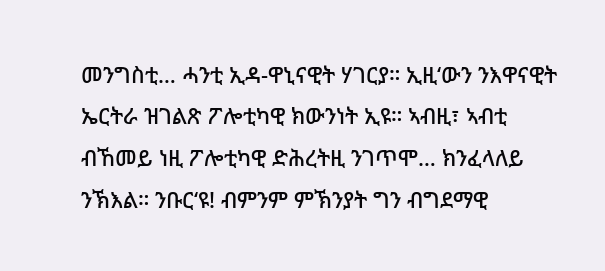መንግስቲ… ሓንቲ ኢዳ-ዋኒናዊት ሃገርያ። ኢዚ‘ውን ንእዋናዊት ኤርትራ ዝገልጽ ፖሎቲካዊ ክውንነት ኢዩ። ኣብዚ፣ ኣብቲ ብኸመይ ነዚ ፖሎቲካዊ ድሕረትዚ ንገጥሞ… ክንፈላለይ ንኽእል። ንቡር‘ዩ! ብምንም ምኽንያት ግን ብግደማዊ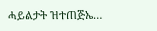ሓይልታት ዝተጠጅኤ…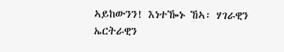ኣይከውንን! እነተዀኑ ኸኣ፡ ሃገራዊን ኤርትራዊን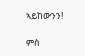ኣይከውንን!

ምስ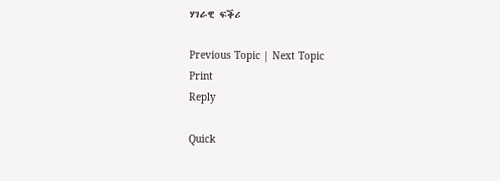ሃገራዊ ፍቕሪ

Previous Topic | Next Topic
Print
Reply

Quick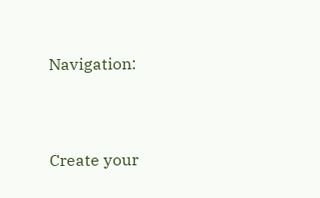Navigation:


Create your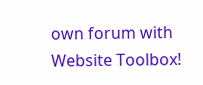own forum with Website Toolbox!